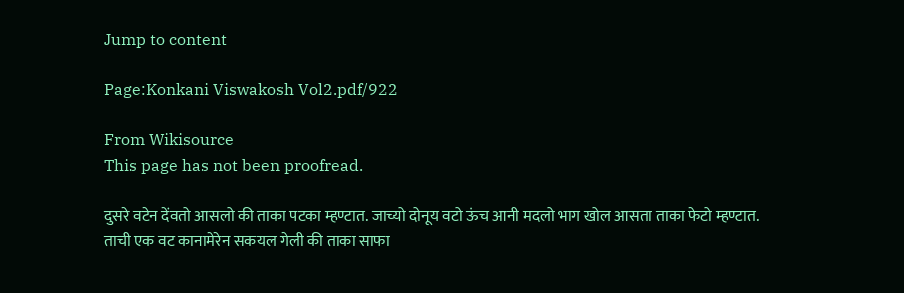Jump to content

Page:Konkani Viswakosh Vol2.pdf/922

From Wikisource
This page has not been proofread.

दुसरे वटेन देंवतो आसलो की ताका पटका म्हण्टात. जाच्यो दोनूय वटो ऊंच आनी मदलो भाग खोल आसता ताका फेटो म्हण्टात. ताची एक वट कानामेरेन सकयल गेली की ताका साफा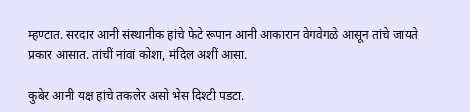म्हण्टात. सरदार आनी संस्थानीक हांचे फेटे रूपान आनी आकारान वेगवेगळे आसून तांचे जायते प्रकार आसात. तांचीं नांवां कोशा, मंदिल अशीं आसा.

कुबेर आनी यक्ष हांचे तकलेर असो भेस दिश्टी पडटा.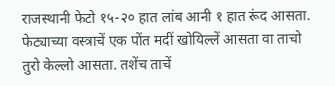राजस्थानी फेटो १५-२० हात लांब आनी १ हात रूंद आसता. फेट्याच्या वस्त्राचें एक पोंत मदीं खोयिल्लें आसता वा ताचो तुरो केल्लो आसता. तशेंच ताचें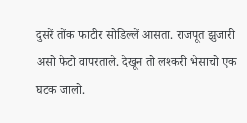दुसरें तोंक फाटीर सोडिल्लें आसता. राजपूत झुजारी असो फेटो वापरताले. देखून तो लश्करी भेसाचो एक घटक जालो.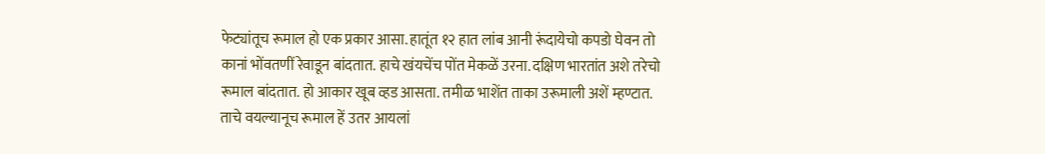फेट्यांतूच रूमाल हो एक प्रकार आसा. हातूंत १२ हात लांब आनी रूंदायेचो कपडो घेवन तो कानां भोंवतणीं रेवाडून बांदतात. हाचे खंयचेंच पोंत मेकळें उरना. दक्षिण भारतांत अशे तरेचो रूमाल बांदतात. हो आकार खूब व्हड आसता. तमीळ भाशेंत ताका उरूमाली अशें म्हण्टात. ताचे वयल्यानूच रूमाल हें उतर आयलां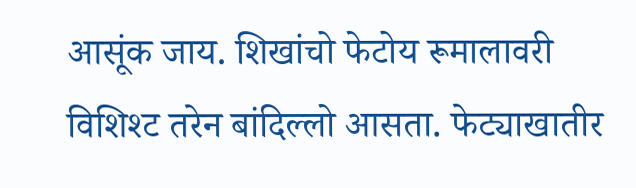आसूंक जाय. शिखांचो फेटोय रूमालावरी विशिश्ट तरेन बांदिल्लो आसता. फेट्याखातीर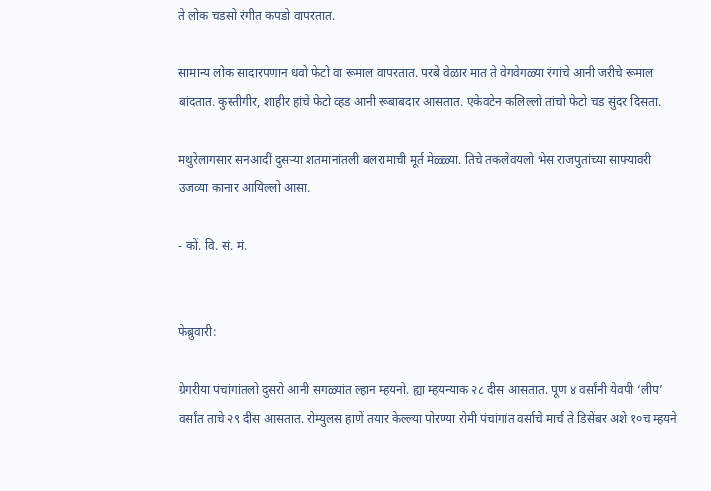ते लोक चडसो रंगीत कपडो वापरतात.

सामान्य लोक सादारपणान धवो फेटो वा रूमाल वापरतात. परबे वेळार मात ते वेगवेगळ्या रंगांचे आनी जरीचे रूमाल बांदतात. कुस्तीगीर, शाहीर हांचे फेटो व्हड आनी रूबाबदार आसतात. एकेवटेन कलिल्लो तांचो फेटो चड सुंदर दिसता.

मथुरेलागसार सनआदीं दुसर्‍या शतमानांतली बलरामाची मूर्त मेळ्ळ्या. तिचे तकलेवयलो भेस राजपुतांच्या साफ्यावरी उजव्या कानार आयिल्लो आसा.

- कों. वि. सं. मं.


फेब्रुवारी:

ग्रेगरीया पंचांगांतलो दुसरो आनी सगळ्यांत ल्हान म्हयनो. ह्या म्हयन्याक २८ दीस आसतात. पूण ४ वर्सांनी येवपी ‘लीप’ वर्सांत ताचे २९ दीस आसतात. रोम्युलस हाणें तयार केल्ल्या पोरण्या रोमी पंचांगांत वर्साचे मार्च ते डिसेंबर अशे १०च म्हयने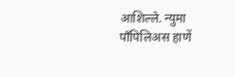आशिल्ले. न्युमा पाँपिलिअस हाणें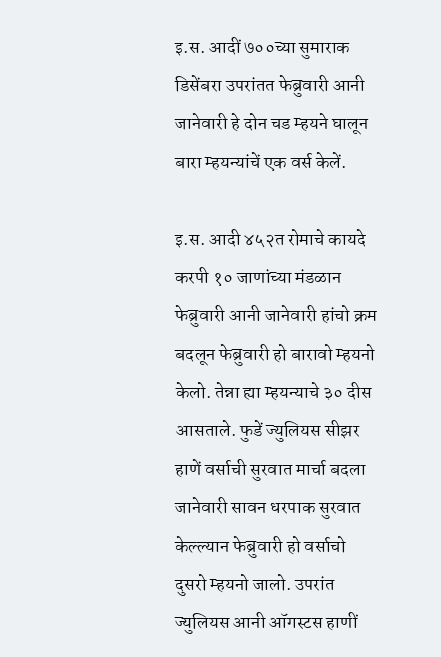इ.स. आदीं ७००च्या सुमाराक डिसेंबरा उपरांतत फेब्रुवारी आनी जानेवारी हे दोन चड म्हयने घालून बारा म्हयन्यांचें एक वर्स केलें.

इ.स. आदी ४५२त रोमाचे कायदे करपी १० जाणांच्या मंडळान फेब्रुवारी आनी जानेवारी हांचो क्रम बदलून फेब्रुवारी हो बारावो म्हयनो केलो. तेन्ना ह्या म्हयन्याचे ३० दीस आसताले. फुडें ज्युलियस सीझर हाणें वर्साची सुरवात मार्चा बदला जानेवारी सावन धरपाक सुरवात केल्ल्यान फेब्रुवारी हो वर्साचो दुसरो म्हयनो जालो. उपरांत ज्युलियस आनी ऑगस्टस हाणीं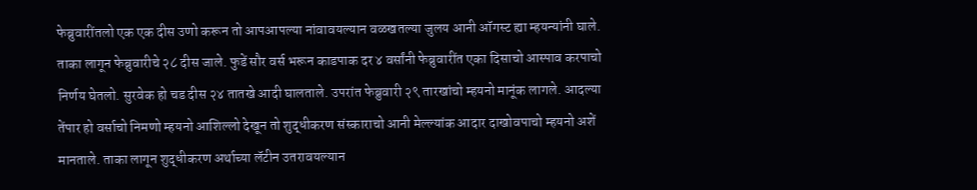फेब्रुवारींतलो एक एक दीस उणो करून तो आपआपल्या नांवावयल्यान वळखतल्या जुलय आनी ऑगस्ट ह्या म्हयन्यांनी घाले. ताका लागून फेब्रुवारीचे २८ दीस जाले. फुडें सौर वर्स भरून काडपाक दर ४ वर्सांनी फेब्रुवारींत एका दिसाचो आस्पाव करपाचो निर्णय घेतलो. सुरवेक हो चड दीस २४ तातखे आदी घालताले. उपरांत फेब्रुवारी २९ तारखांचो म्हयनो मानूंक लागले. आदल्या तेंपार हो वर्साचो निमणो म्हयनो आशिल्लो देखून तो शुद्धीकरण संस्काराचो आनी मेल्ल्यांक आदार दाखोवपाचो म्हयनो अशें मानताले. ताका लागून शुद्धीकरण अर्थाच्या लॅटीन उतरावयल्यान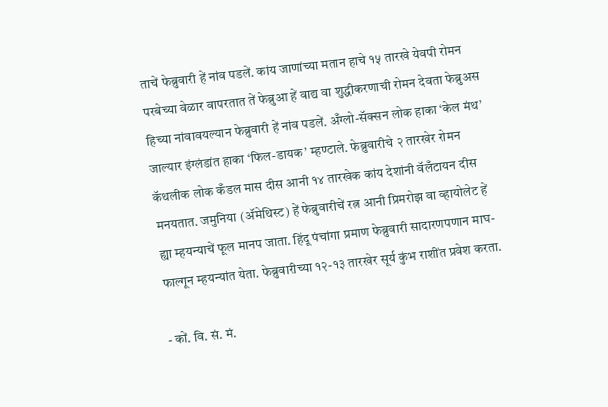ताचें फेब्रुवारी हें नांव पडलें. कांय जाणांच्या मतान हाचे १५ तारखे येवपी रोमन परबेच्या वेळार वापरतात तें फेब्रुआ हें वाद्य वा शुद्धीकरणाची रोमन देवता फेब्रुअस हिच्या नांवावयल्यान फेब्रुवारी हें नांव पडलें. अँग्लो-सॅक्सन लोक हाका ‘केल मंथ’ जाल्यार इंग्लंडांत हाका ‘फिल-डायक’ म्हण्टाले. फेब्रुवारीचे २ तारखेर रोमन कॅथलीक लोक कँडल मास दीस आनी १४ तारखेक कांय देशांनी वॅलँटायन दीस मनयतात. जमुनिया (ॲमेथिस्ट) हें फेब्रुवारीचें रत्न आनी प्रिमरोझ वा व्हायोलेट हें ह्या म्हयन्याचें फूल मानप जाता. हिंदू पंचांगा प्रमाण फेब्रुवारी सादारणपणान माघ-फाल्गून म्हयन्यांत येता. फेब्रुवारीच्या १२-१३ तारखेर सूर्य कुंभ राशींत प्रवेश करता.

- कों. वि. सं. मं.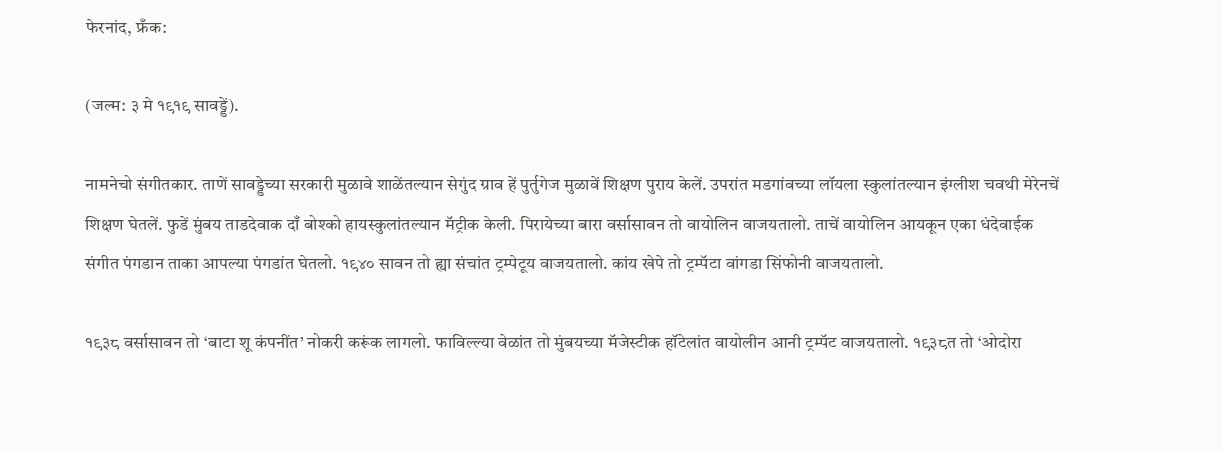फेरनांद, फ्रँक:

(जल्म: ३ मे १९१९ सावड्डें).

नामनेचो संगीतकार. ताणें सावड्डेच्या सरकारी मुळावे शाळेंतल्यान सेगुंद ग्राव हें पुर्तुगेज मुळावें शिक्षण पुराय केलें. उपरांत मडगांवच्या लॉयला स्कुलांतल्यान इंग्लीश चवथी मेरेनचें शिक्षण घेतलें. फुडें मुंबय ताडदेवाक दाँ बोश्को हायस्कुलांतल्यान मॅट्रीक केली. पिरायेच्या बारा वर्सासावन तो वायोलिन वाजयतालो. ताचें वायोलिन आयकून एका धंदेवाईक संगीत पंगडान ताका आपल्या पंगडांत घेतलो. १९४० सावन तो ह्या संचांत ट्रम्पेटूय वाजयतालो. कांय खेपे तो ट्रम्पॅटा वांगडा सिंफोनी वाजयतालो.

१९३८ वर्सासावन तो ‘बाटा शू कंपनींत’ नोकरी करूंक लागलो. फाविल्ल्या वेळांत तो मुंबयच्या मॅजेस्टीक हॉटेलांत वायोलीन आनी ट्रम्पॅट वाजयतालो. १९३८त तो ‘ओदोरा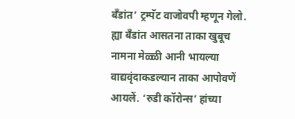बँडांत’ ट्रम्पॅट वाजोवपी म्हणून गेलो. ह्या बँडांत आसतना ताका खुबूच नामना मेळ्ळी आनी भायल्या वाद्यवृंदाकडल्यान ताका आपोवणें आयलें. ‘रुडी कॉरोन्स’ हांच्या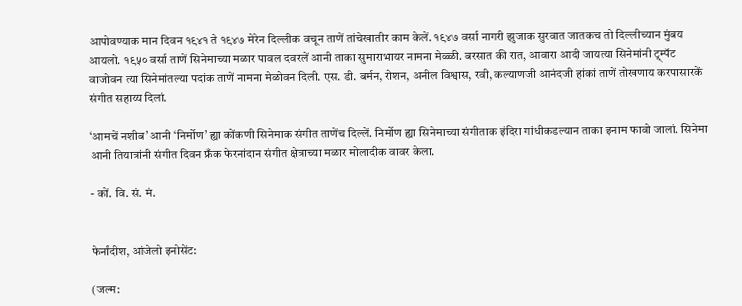आपोवण्याक मान दिवन १९४१ ते १९४७ मेरेन दिल्लीक वचून ताणें तांचेखातीर काम केलें. १९४७ वर्सा नागरी झुजाक सुरवात जातकच तो दिल्लीच्यान मुंबय आयलो. १९५० वर्सा ताणें सिनेमाच्या मळार पावल दवरलें आनी ताका सुमाराभायर नामना मेळ्ळी. बरसात की रात, आवारा आदी जायत्या सिनेमांनी ट्र्म्पॅट वाजोवन त्या सिनेमांतल्या पदांक ताणें नामना मेळोवन दिली. एस. डी. बर्मन, रोशन, अनील विश्वास, रवी, कल्याणजी आनंदजी हांकां ताणें तोखणाय करपासारकें संगीत सहाय्य दिलां.

‘आमचें नशीब’ आनी ‘निर्मोण’ ह्या कोंकणी सिनेमाक संगीत ताणेंच दिल्लें. निर्मोण ह्या सिनेमाच्या संगीताक इंदिरा गांधीकडल्यान ताका इनाम फावो जालां. सिनेमा आनी तियात्रांनी संगीत दिवन फ्रँक फेरनांदान संगीत क्षेत्राच्या मळार मोलादीक वावर केला.

- कों. वि. सं. मं.


फेर्नांदीश, आंजेलो इनोसेंट:

(जल्म: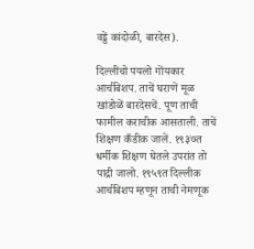वड्डें कांदोळी, बारदेस).

दिल्लीचो पयलो गोंयकार आर्चबिशप. ताचें घराणें मूळ खांडोळें बारदेसचें. पूण ताची फामील कराचीक आसताली. ताचें शिक्षण कँडीक जालें. १९३७त धर्मीक शिक्षण घेतले उपरांत तो पाद्री जालो. १९५९त दिल्लीक आर्चबिशप म्हणून ताची नेमणूक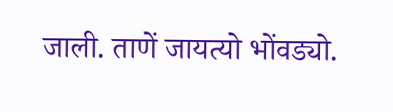जाली. ताणें जायत्यो भोंवड्यो.